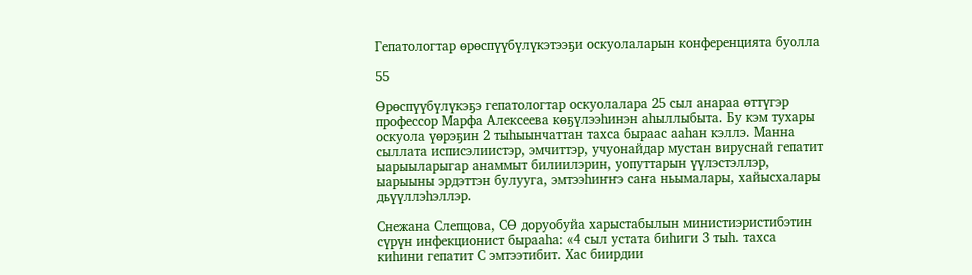Гепатологтар өрөспүүбүлүкэтээҕи оскуолаларын конференцията буолла

55

Өрөспүүбүлүкэҕэ гепатологтар оскуолалара 25 сыл анараа өттүгэр профессор Марфа Алексеева көҕүлээһинэн аһыллыбыта. Бу кэм тухары оскуола үөрэҕин 2 тыһыынчаттан тахса быраас ааһан кэллэ. Манна сыллата исписэлиистэр, эмчиттэр, учуонайдар мустан вируснай гепатит ыарыыларыгар анаммыт билиилэрин, уопуттарын үүлэстэллэр, ыарыыны эрдэттэн булууга, эмтээһиҥҥэ саҥа ньымалары, хайысхалары дьүүллэһэллэр.

Снежана Слепцова, СӨ доруобуйа харыстабылын министиэристибэтин сүрүн инфекционист бырааһа: «4 сыл устата биһиги 3 тыһ. тахса киһини гепатит С эмтээтибит. Хас биирдии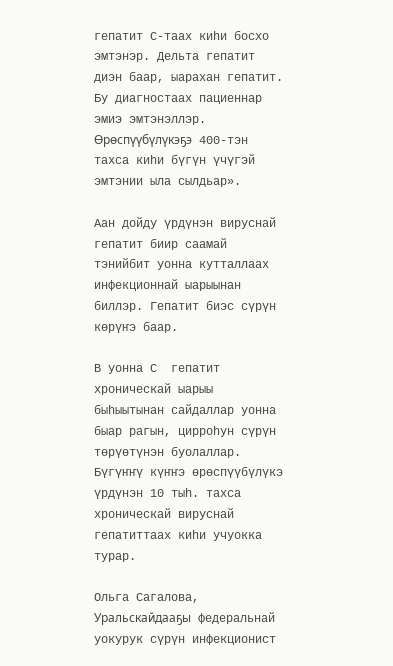гепатит С-таах киһи босхо эмтэнэр. Дельта гепатит диэн баар, ыарахан гепатит. Бу диагностаах пациеннар эмиэ эмтэнэллэр. Өрөспүүбүлүкэҕэ 400-тэн тахса киһи бүгүн үчүгэй эмтэнии ыла сылдьар».

Аан дойду үрдүнэн вируснай гепатит биир саамай тэнийбит уонна кутталлаах инфекционнай ыарыынан биллэр. Гепатит биэс сүрүн көрүҥэ баар.

В уонна С  гепатит хроническай ыарыы быһыытынан сайдаллар уонна быар рагын, цирроһун сүрүн төрүөтүнэн буолаллар. Бүгүҥҥү күҥҥэ өрөспүүбүлүкэ үрдүнэн 10 тыһ. тахса хроническай вируснай гепатиттаах киһи учуокка турар.

Ольга Сагалова, Уральскайдааҕы федеральнай уокурук сүрүн инфекционист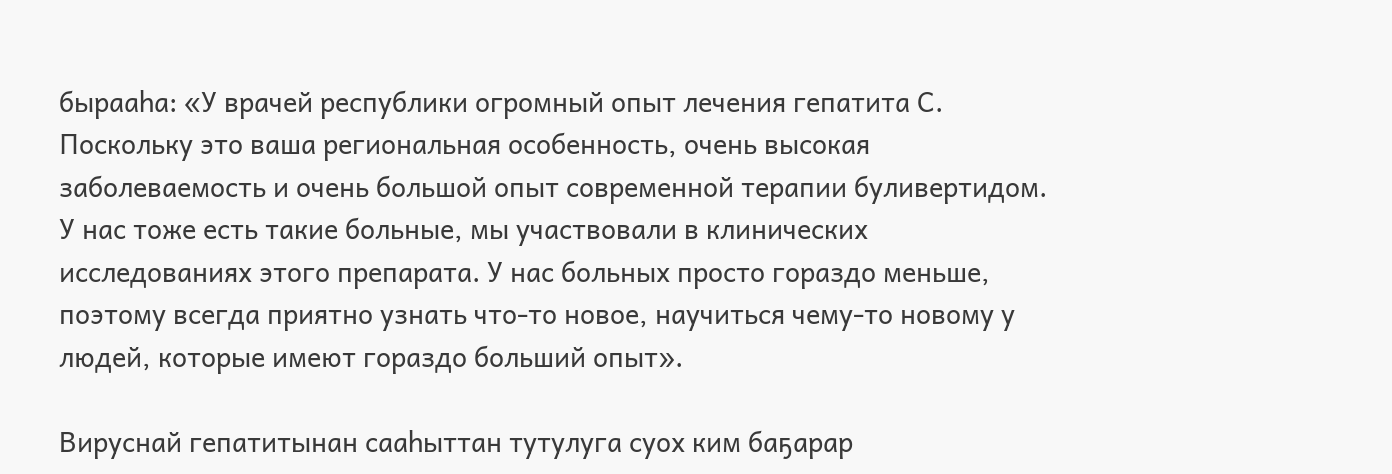бырааһа: «У врачей республики огромный опыт лечения гепатита С. Поскольку это ваша региональная особенность, очень высокая заболеваемость и очень большой опыт современной терапии буливертидом. У нас тоже есть такие больные, мы участвовали в клинических исследованиях этого препарата. У нас больных просто гораздо меньше, поэтому всегда приятно узнать что-то новое, научиться чему-то новому у людей, которые имеют гораздо больший опыт».

Вируснай гепатитынан сааһыттан тутулуга суох ким баҕарар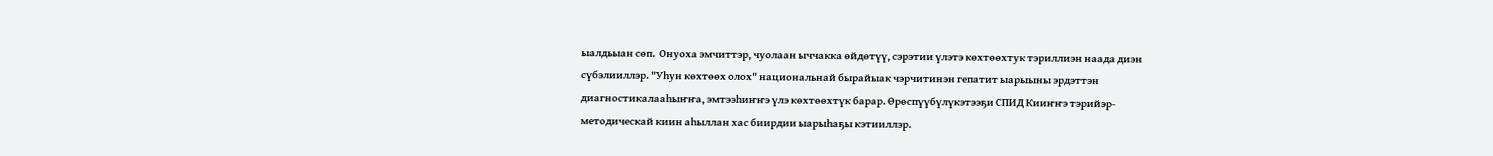ыалдьыан сөп.  Онуоха эмчиттэр, чуолаан ыччакка өйдөтүү, сэрэтии үлэтэ көхтөөхтук тэриллиэн наада диэн сүбэлииллэр. "Уһун көхтөөх олох" национальнай бырайыак чэрчитинэн гепатит ыарыыны эрдэттэн диагностикалааһыҥҥа, эмтээһиҥҥэ үлэ көхтөөхтүк барар. Өрөспүүбүлүкэтээҕи СПИД Кииҥҥэ тэрийэр-методическай киин аһыллан хас биирдии ыарыһаҕы кэтииллэр.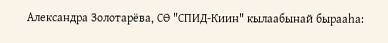Александра Золотарёва, СӨ "СПИД-Киин" кылаабынай бырааһа: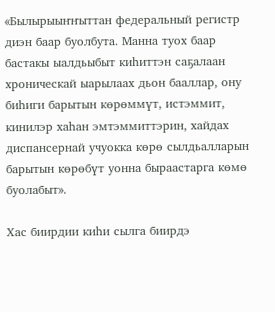«Былырыыҥҥыттан федеральный регистр диэн баар буолбута. Манна туох баар бастакы ыалдьыбыт киһиттэн саҕалаан хроническай ыарылаах дьон бааллар, ону биһиги барытын көрөммүт, истэммит, кинилэр хаһан эмтэммиттэрин, хайдах диспансернай учуокка көрө сылдьалларын барытын көрөбүт уонна быраастарга көмө буолабыт».

Хас биирдии киһи сылга биирдэ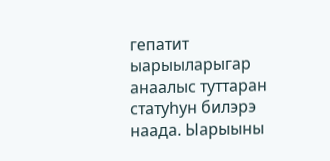гепатит ыарыыларыгар анаалыс туттаран статуһун билэрэ наада. Ыарыыны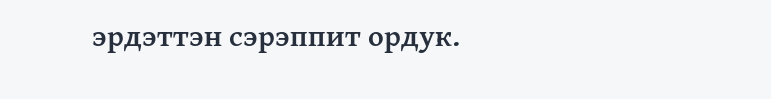эрдэттэн сэрэппит ордук.